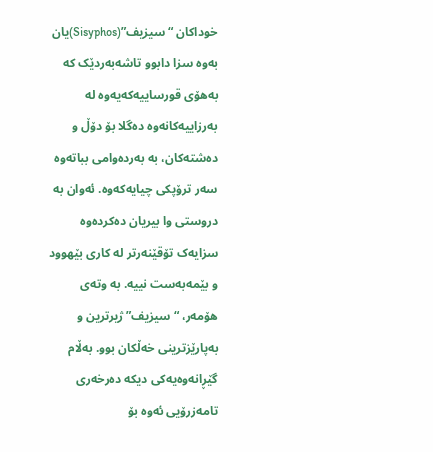خوداکان “سیزیف”(Sisyphos)یان بەوە سزا دابوو تاشەبەردێک کە بەهۆی قورساییەکەیەوە لە بەرزاییەکانەوە دەگلا بۆ دۆڵ و دەشتەکان، بە بەردەوامی بباتەوە سەر ترۆپکی چیایەکەوە. ئەوان بە دروستی وا بیریان دەکردەوە سزایەک تۆقێنەرتر لە کاری بێهوود و بێمەبەست نییە. بە وتەی هۆمەر، “سیزیف” ژیرترین و بەپارێزترینی خەڵکان بوو. بەڵام گێڕانەوەیەکی دیکە دەرخەری تامەزرۆیی ئەوە بۆ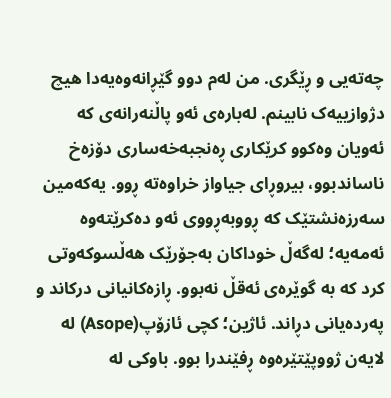چەتەیی و ڕێگری. من لەم دوو گێڕانەوەیەدا هیچ دژوازییەک نابینم. لەبارەی ئەو پاڵنەرانەی کە ئەویان وەکوو کرێکاری ڕەنجبەخەساری دۆزەخ ناساندبوو، بیروڕای جیاواز خراوەتە ڕوو. یەکەمین سەرزەنشتێک کە ڕووبەڕووی ئەو دەکرێتەوە ئەمەیە؛ لەگەڵ خوداکان بەجۆرێک هەڵسوکەوتی کرد کە بە گوێرەی ئەقڵ نەبوو. ڕازەکانیانی درکاند و پەردەیانی دڕاند. ئاژین؛ کچی ئازۆپ(Asope) لە لایەن ژووپێتێرەوە ڕفێندرا بوو. باوکی لە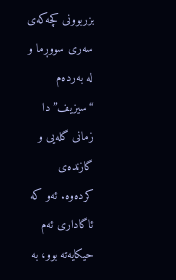بزربوونی کچەکەی سەری سووڕما و لە بەردەم “سیزیف”دا زمانی گلەیی و گازندەی کردەوە. ئەو کە ئاگاداری ئەم حیکایەتە بوو، بە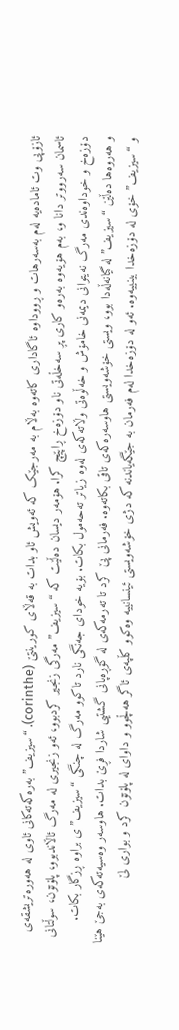ئازۆپی وت ئامادەیە لەم بەسەرهات و ڕووداوە ئاگاداری کاتەوە بەڵام بە مەرجێک کە ئەویش ئاو بدات بە قەڵای کورینتێ (corinthe). “سیزیف” بەرەکەتەکانی ئاوی لە هەورەتریشقەی ئاسمان سەرووتر دانا و، بەم هۆیەوە بەرەو کاری پڕ سەخڵەتی ناو دۆزەخ ڕاپێچ کرا. هۆمەر دیسان دەڵێت کە “سیزیف” مەرگی زنجیر کردبوو، ئەو زنجیری لە مەرگ ئاڵاندبوو، پلۆتۆن، سوڵتانی دۆزەخ و خوداوەندی مەرگ نەیتوانی دیمەنی خامۆش و خەڵوەتی وڵاتەکەی لەوە زیاتر تەحەمول بکات. بۆیە خودای جەنگی نارد تاکوو مەرگ لە چنگی “سیزیف”ی براوە ڕزگار بکات.
و هەروەها دەڵێن “سیزیف” لە گیانەڵەدا بوو، ویستی خۆشەویستی هاوسەرەکەی تاقی بکاتەوە. فەرمانی پێ کرد تا تەرمەکەی لە گۆڕەپانی گشتیی شاردا فڕێ بدات. هاوسەر وەسیەتەکەی بەجێ هێنا و “سیزیف” خۆی لە دۆزەخدا بینییەوە. ئەو لە دۆزەخدا لەم فەرمان بە جێگەیاندنە کە دژی خۆشەویستی ئینسانییە وەکوو کڵپەی ئاگر هەڵچوو و داوای لە پلۆتۆن کرد و بواری لێ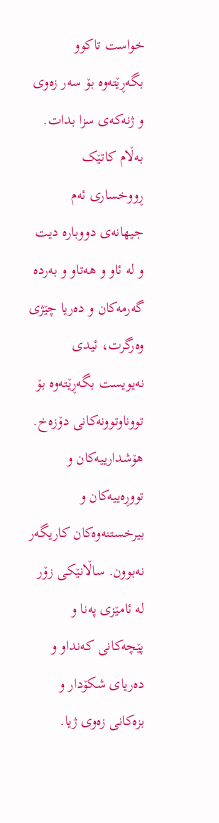خواست تاکوو بگەڕێتەوە بۆ سەر زەوی و ژنەکەی سزا بدات. بەڵام کاتێک ڕووخساری ئەم جیهانەی دووبارە دیت و لە ئاو و هەتاو و بەردە گەرمەکان و دەریا چێژی وەرگرت، ئیدی نەیویست بگەڕێتەوە بۆ تووناوتوونەکانی دۆزەخ. هۆشدارییەکان و تووڕەییەکان و بیرخستنەوەکان کاریگەر نەبوون. ساڵانێکی زۆر لە ئامێزی پەنا و پێچەکانی کەنداو و دەریای شکۆدار و بزەکانی زەوی ژیا.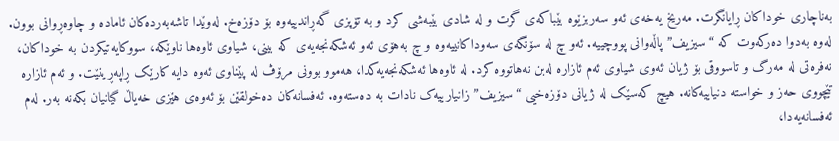بەناچاری خوداکان ڕایانگرت. مەریخ یەخەی ئەو سەربزێوە بێباکەی گرت و لە شادی بێبەشی کرد و بە تۆپزی گەڕاندییەوە بۆ دۆزەخ. لەوێدا تاشەبەردەکان ئامادە و چاوەڕوانی بوون.
لەوە بەدوا دەرکەوت کە “سیزیف” پاڵەوانی پووچییە. ئەو چ لە سۆنگەی سەوداکانییەوە و چ بەهۆی ئەو ئەشکەنجەیەی کە بینی، شیاوی ئاوەها ناوێکە، سووکایەتیکردن بە خوداکان، نەفرەتی لە مەرگ و تاسووقی بۆ ژیان ئەوی شیاوی ئەم ئازارە لەبن نەهاتووە کرد. لە ئاوەها ئەشکەنجەیەکدا، هەموو بوونی مرۆڤ لە پێناوی ئەوە دایە کارێک ڕاپەڕینێت. و ئەم ئازارە تێچووی حەز و خواستە دنیاییەکانە. هیچ کەسێک لە ژیانی دۆزەخیی “سیزیف” زانیارییەک نادات بە دەستەوە. ئەفسانەکان دەخولقێن بۆ ئەوەی هێزی خەیاڵ گیانیان بکەنە بەر. لەم ئەفسانەیەدا،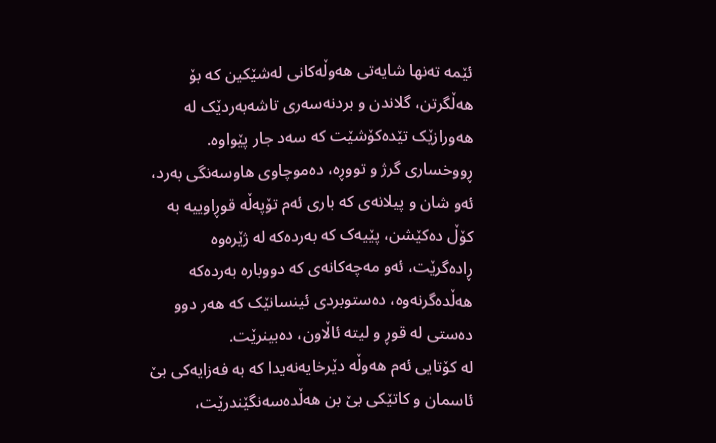ئێمە تەنها شایەتی هەوڵەکانی لەشێکین کە بۆ هەڵگرتن، گلاندن و بردنەسەری تاشەبەردێک لە هەورازێک تێدەکۆشێت کە سەد جار پێواوە. ڕووخساری گرژ و تووڕە، دەموچاوی هاوسەنگی بەرد، ئەو شان و پیلانەی کە باری ئەم تۆپەڵە قوڕاوییە بە کۆڵ دەکێشن، پێیەک کە بەردەکە لە ژێرەوە ڕادەگرێت، ئەو مەچەکانەی کە دووبارە بەردەکە هەڵدەگرنەوە، دەستوبردی ئینسانێک کە هەر دوو دەستی لە قوڕ و لیتە ئاڵاون، دەبینرێت.
لە کۆتایی ئەم هەوڵە دێرخایەنەیدا کە بە فەزایەکی بێ ئاسمان و کاتێکی بێ بن هەڵدەسەنگێندرێت،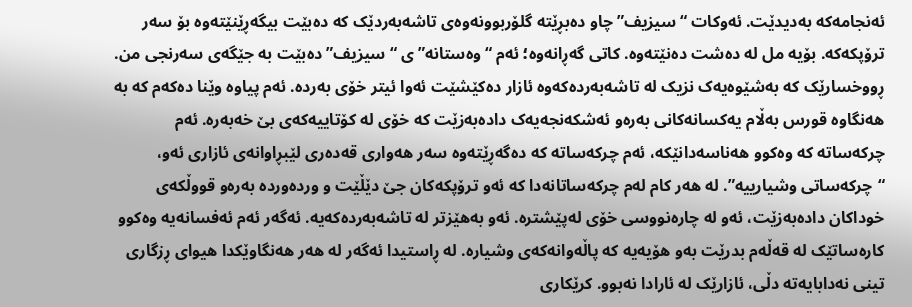ئەنجامەکە بەدیدێت. ئەوکات “سیزیف” چاو دەبڕێتە گلۆربوونەوەی تاشەبەردێک کە دەبێت بیگەڕێنێتەوە بۆ سەر ترۆپکەکە. بۆیە مل لە دەشت دەنێتەوە. کاتی گەڕانەوە؛ ئەم “وەستانە”ی “سیزیف” دەبێت بە جێگەی سەرنجی من. ڕووخسارێک کە بەشێوەیەک نزیک لە تاشەبەردەکەوە ئازار دەکێشێت ئەوا ئیتر خۆی بەردە. ئەم پیاوە وێنا دەکەم کە بە هەنگاوە قورس بەڵام یەکسانەکانی بەرەو ئەشکەنجەیەک دادەبەزێت کە خۆی لە کۆتاییەکەی بێ خەبەرە. ئەم چرکەساتە کە وەکوو هەناسەدانێکە، ئەم چرکەساتە کە دەگەڕێتەوە سەر هەواری قەدەری لێبڕاوانەی ئازاری ئەو، “چرکەساتی وشیارییە”. لە هەر کام لەم چرکەساتانەدا کە ئەو ترۆپکەکان جێ دێڵێت و وردەوردە بەرەو قووڵکەی خوداکان دادەبەزێت، ئەو لە چارەنووسی خۆی لەپێشترە. ئەو بەهێزتر لە تاشەبەردەکەیە. ئەگەر ئەم ئەفسانەیە وەکوو کارەساتێک لە قەڵەم بدرێت بەو هۆیەیە کە پاڵەوانەکەی وشیارە. لە ڕاستیدا ئەگەر لە هەر هەنگاوێکدا هیوای ڕزگاری تینی نەدابایەتە دڵی، ئازارێک لە ئارادا نەبوو. کرێکاری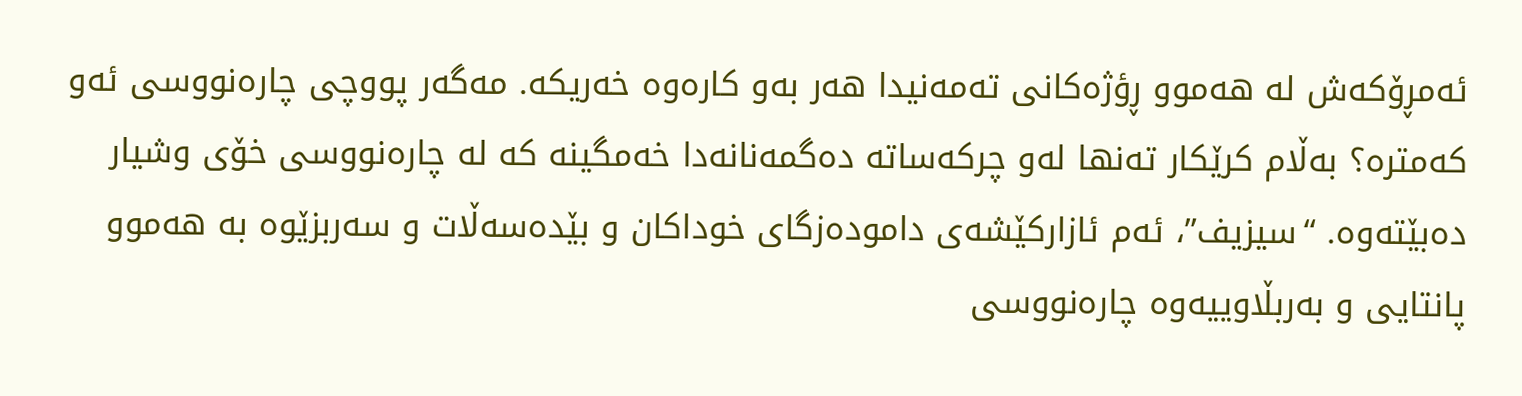ئەمڕۆکەش لە هەموو ڕؤژەکانی تەمەنیدا هەر بەو کارەوە خەریکە. مەگەر پووچی چارەنووسی ئەو کەمترە؟ بەڵام کرێکار تەنها لەو چرکەساتە دەگمەنانەدا خەمگینە کە لە چارەنووسی خۆی وشیار دەبێتەوە. “سیزیف”، ئەم ئازارکێشەی دامودەزگای خوداکان و بێدەسەڵات و سەربزێوە بە هەموو پانتایی و بەربڵاوییەوە چارەنووسی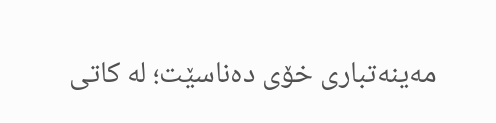مەینەتباری خۆی دەناسێت؛ لە کاتی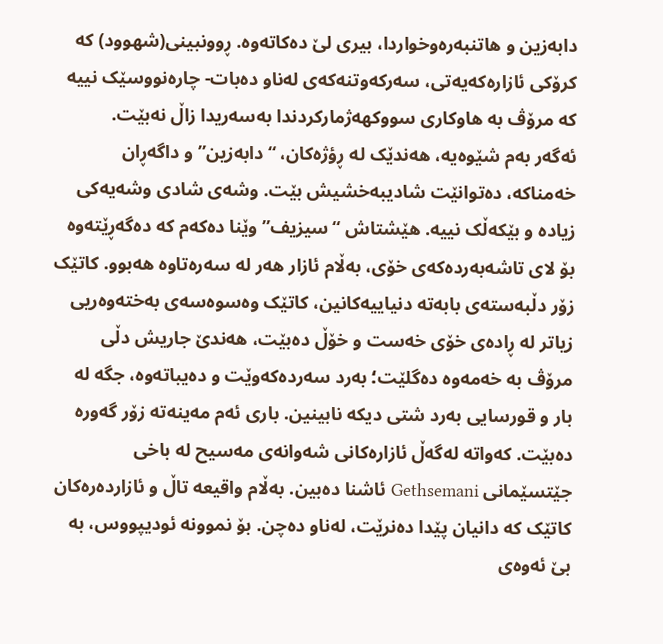دابەزین و هاتنبەرەوخواردا، بیری لێ دەکاتەوە. ڕوونبینی(شهوود) کە کرۆکی ئازارەکەیەتی، سەرکەوتنەکەی لەناو دەبات- چارەنووسێک نییە کە مرۆڤ بە هاوکاری سووکهەژمارکردندا بەسەریدا زاڵ نەبێت.
ئەگەر بەم شێوەیە، هەندێک لە ڕؤژەکان، “دابەزین” و داگەڕان خەمناکە، دەتوانێت شادیبەخشیش بێت. وشەی شادی وشەیەکی زیادە و بێکەڵک نییە. هێشتاش “سیزیف” وێنا دەکەم کە دەگەڕێتەوە بۆ لای تاشەبەردەکەی خۆی، بەڵام ئازار هەر لە سەرەتاوە هەبوو. کاتێک زۆر دڵبەستەی بابەتە دنیاییەکانین، کاتێک وەسوەسەی بەختەوەریی زیاتر لە ڕادەی خۆی خەست و خۆڵ دەبێت، هەندێ جاریش دڵی مرۆڤ بە خەمەوە دەگلێت؛ بەرد سەردەکەوێت و دەیباتەوە، جگە لە بار و قورسایی بەرد شتی دیکە نابینین. باری ئەم مەینەتە زۆر گەورە دەبێت. کەواتە لەگەڵ ئازارەکانی شەوانەی مەسیح لە باخی جێتسێمانی Gethsemani ئاشنا دەبین. بەڵام واقیعە تاڵ و ئازاردەرەکان کاتێک کە دانیان پێدا دەنرێت، لەناو دەچن. بۆ نموونە ئودیپووس، بە بێ ئەوەی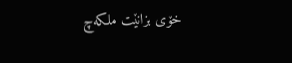خۆی بزانێت ملکەچ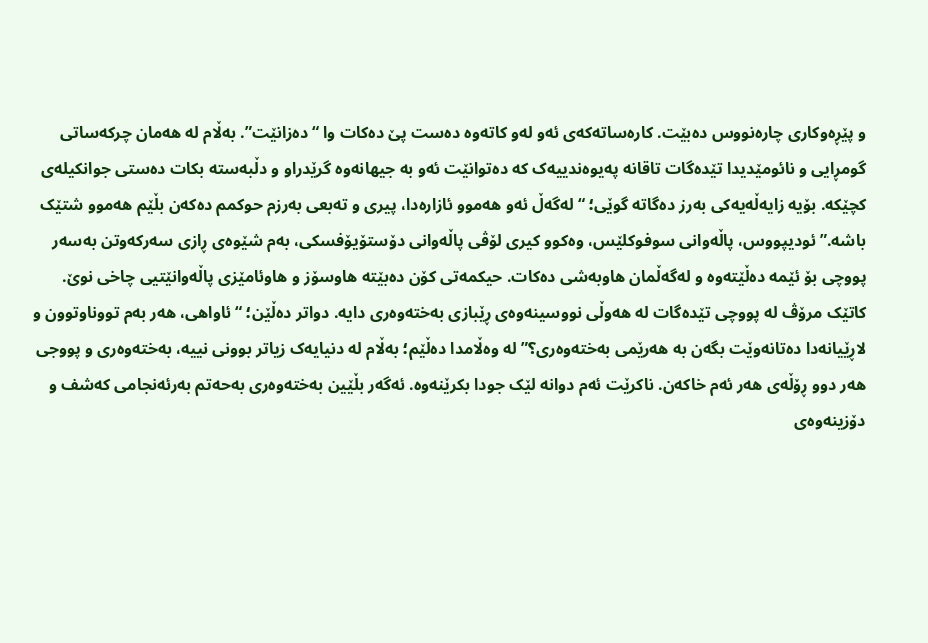و پێڕەوکاری چارەنووس دەبێت. کارەساتەکەی ئەو لەو کاتەوە دەست پێ دەکات وا “دەزانێت”. بەڵام لە هەمان چرکەساتی گومڕایی و نائومێدیدا تێدەگات تاقانە پەیوەندییەک کە دەتوانێت ئەو بە جیهانەوە گرێدراو و دڵبەستە بکات دەستی جوانکیلەی کچێکە. بۆیە زایەڵەیەکی بەرز دەگاتە گوێی؛ “لەگەڵ ئەو هەموو ئازارەدا، پیری و تەبعی بەرزم حوکمم دەکەن بڵێم هەموو شتێک باشە.” ئودیپووس، پاڵەوانی سوفوکلێس، وەکوو کیری لۆڤی پاڵەوانی دۆستۆیۆفسکی، بەم شێوەی ڕازی سەرکەوتن بەسەر پووچی بۆ ئێمە دەڵێتەوە و لەگەڵمان هاوبەشی دەکات. حیکمەتی کۆن دەبێتە هاوسۆز و هاوئامێزی پاڵەوانێتیی چاخی نوێ.
کاتێک مرۆڤ لە پووچی تێدەگات لە هەوڵی نووسینەوەی ڕێبازی بەختەوەری دایە. دواتر دەڵێن؛ “ ئاواهی، هەر بەم تووناوتوون و لاڕێیانەدا دەتانەوێت بگەن بە هەرێمی بەختەوەری؟” لە وەڵامدا دەڵێم؛ بەڵام لە دنیایەک زیاتر بوونی نییە، بەختەوەری و پووجی هەر دوو ڕۆڵەی هەر ئەم خاکەن. ناکرێت ئەم دوانە لێک جودا بکرێنەوە. ئەگەر بڵێین بەختەوەری بەحەتم بەرئەنجامی کەشف و دۆزینەوەی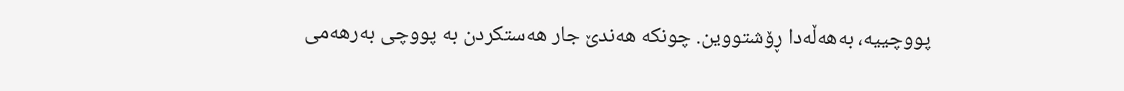پووچییە، بەهەڵەدا ڕۆشتووین. چونکە هەندێ جار هەستکردن بە پووچی بەرهەمی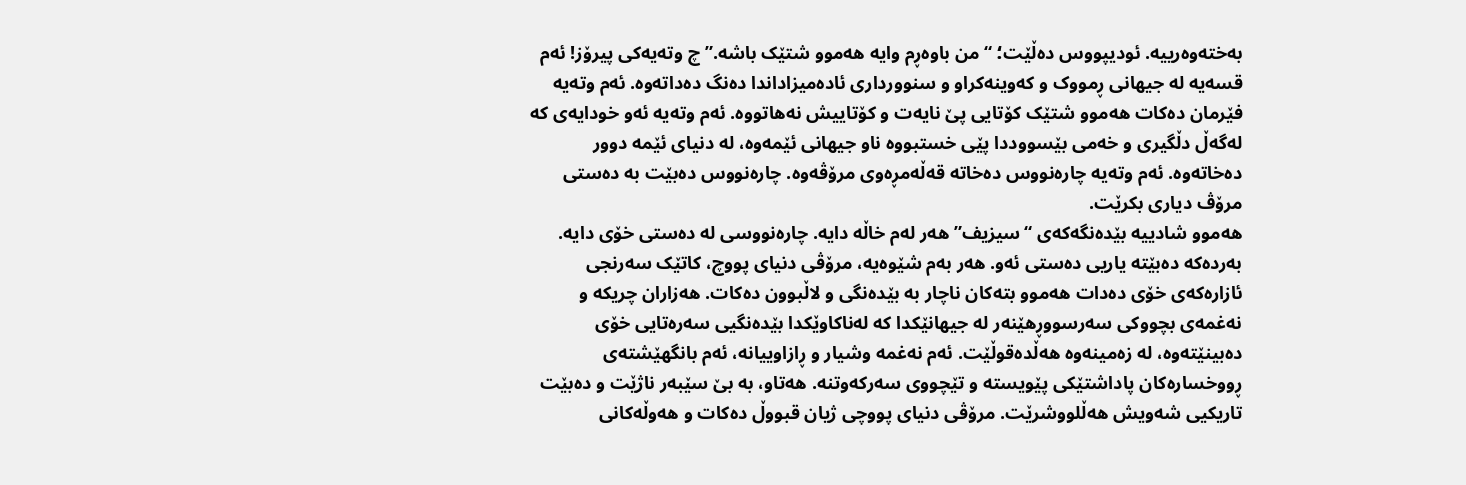بەختەوەرییە. ئودیپووس دەڵێت؛ “ من باوەڕم وایە هەموو شتێک باشە.” چ وتەیەکی پیرۆز! ئەم قسەیە لە جیهانی ڕمووک و کەوینەکراو و سنوورداری ئادەمیزاداندا دەنگ دەداتەوە. ئەم وتەیە فێرمان دەکات هەموو شتێک کۆتایی پێ نایەت و کۆتاییش نەهاتووە. ئەم وتەیە ئەو خودایەی کە لەگەڵ دڵگیری و خەمی بێسووددا پێی خستبووە ناو جیهانی ئێمەوە، لە دنیای ئێمە دوور دەخاتەوە. ئەم وتەیە چارەنووس دەخاتە قەڵەمڕەوی مرۆڤەوە. چارەنووس دەبێت بە دەستی مرۆڤ دیاری بکرێت.
هەموو شادییە بێدەنگەکەی “سیزیف” هەر لەم خاڵە دایە. چارەنووسی لە دەستی خۆی دایە. بەردەکە دەبێتە یاریی دەستی ئەو. هەر بەم شێوەیە، مرۆڤی دنیای پووچ، کاتێک سەرنجی ئازارەکەی خۆی دەدات هەموو بتەکان ناچار بە بێدەنگی و لاڵبوون دەکات. هەزاران چریکە و نەغمەی بچووکی سەرسووڕهێنەر لە جیهانێکدا کە لەناکاوێکدا بێدەنگیی سەرەتایی خۆی دەبینێتەوە، لە زەمینەوە هەڵدەقوڵێت. ئەم نەغمە وشیار و ڕازاوییانە، ئەم بانگهێشتەی ڕووخسارەکان پاداشتێکی پێویستە و تێچووی سەرکەوتنە. هەتاو، بە بێ سێبەر ناژێت و دەبێت تاریکیی شەویش هەڵلووشرێت. مرۆڤی دنیای پووچی ژیان قبووڵ دەکات و هەوڵەکانی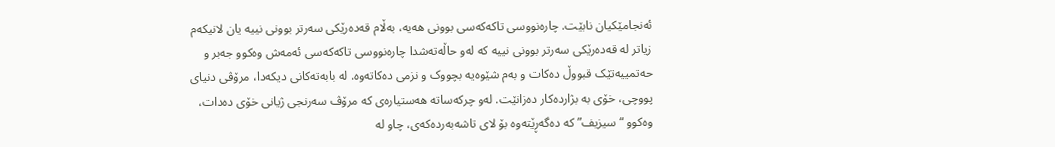ئەنجامێکیان نابێت. چارەنووسی تاکەکەسی بوونی هەیە، بەڵام قەدەرێکی سەرتر بوونی نییە یان لانیکەم زیاتر لە قەدەرێکی سەرتر بوونی نییە کە لەو حاڵەتەشدا چارەنووسی تاکەکەسی ئەمەش وەکوو جەبر و حەتمییەتێک قبووڵ دەکات و بەم شێوەیە بچووک و نزمی دەکاتەوە. لە بابەتەکانی دیکەدا، مرۆڤی دنیای پووچی، خۆی بە بژاردەکار دەزانێت. لەو چرکەساتە هەستیارەی کە مرۆڤ سەرنجی ژیانی خۆی دەدات، وەکوو “سیزیف” کە دەگەڕێتەوە بۆ لای تاشەبەردەکەی، چاو لە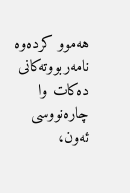هەموو کردەوە نامەربووتەکانی دەکات وا چارەنووسی ئەون،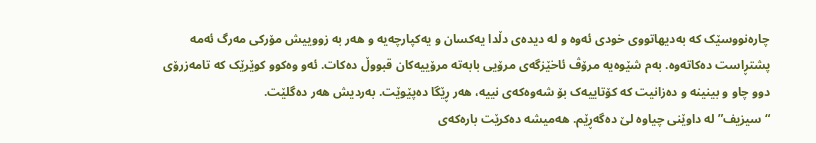چارەنووسێک کە بەدیهاتووی خودی ئەوە و لە دیدەی دڵدا یەکسان و یەکپارچەیە و هەر بە زووییش مۆرکی مەرگ ئەمە پشتڕاست دەکاتەوە. بەم شێوەیە مرۆڤ ئاخێزگەی مرۆیی بابەتە مرۆییەکان قبووڵ دەکات. ئەو وەکوو کوێرێک کە تامەزرۆی دوو چاو و بینینە و دەزانیت کە کۆتاییەک بۆ شەوەکەی نییە، هەر ڕێگا دەپێوێت. بەردیش هەر دەگلێت.
“سیزیف” لە داوێنی چیاوە لێ دەگەڕێم. هەمیشە دەکرێت بارەکەی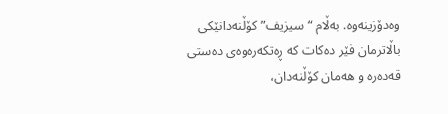وەدۆزینەوە. بەڵام “سیزیف” کۆڵنەدانێکی باڵاترمان فێر دەکات کە ڕەتکەرەوەی دەستی قەدەرە و هەمان کۆڵنەدان،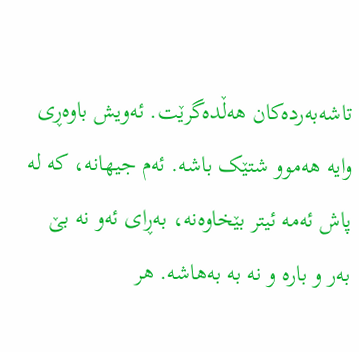تاشەبەردەکان هەڵدەگرێت. ئەویش باوەڕی وایە هەموو شتێک باشە. ئەم جیهانە، کە لە پاش ئەمە ئیتر بێخاوەنە، بەڕای ئەو نە بێ بەر و بارە و نە بە بەهاشە. هر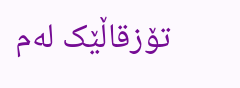تۆزقاڵێک لەم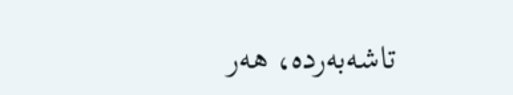تاشەبەردە، هەر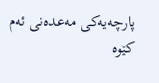پارچەیەکی مەعدەنی ئەم کێوە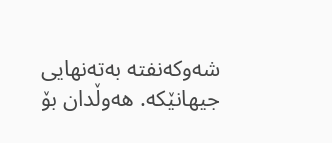شەوکەنفتە بەتەنهایی جیهانێکە. هەوڵدان بۆ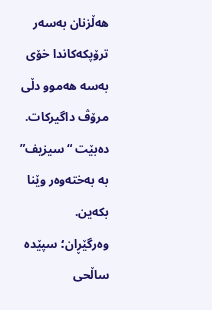هەڵزنان بەسەر ترۆپکەکاندا خۆی بەسە هەموو دڵی مرۆڤ داگیرکات. دەبێت “سیزیف” بە بەختەوەر وێنا بکەین.
وەرگێڕان؛ سپێدە ساڵحی